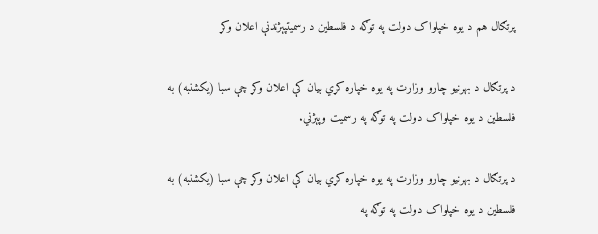پرتګال هم د یوه خپلواک دولت په توګه د فلسطین د رسمیتپېژندنې اعلان وکړ

د پرتګال د بهرنیو چارو وزارت په یوه خپاره کړي بیان کې اعلان وکړ چې سبا (یکشنبه) به فلسطین د یوه خپلواک دولت په توګه په رسمیت وپېژني.

د پرتګال د بهرنیو چارو وزارت په یوه خپاره کړي بیان کې اعلان وکړ چې سبا (یکشنبه) به فلسطین د یوه خپلواک دولت په توګه په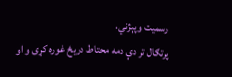رسمیت وپېژني.
پرتګال تر دې دمه محتاط دریځ غوره کړی و او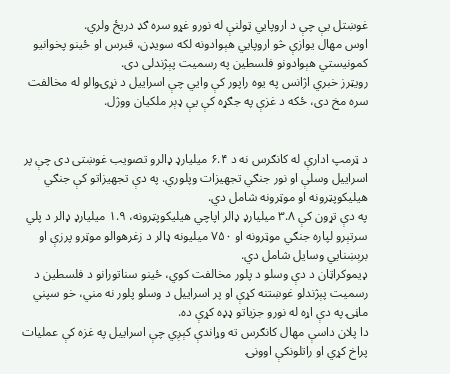غوښتل یې چې د اروپایي ټولنې له نورو غړو سره ګډ دریځ ولري.
اوس مهال یوازې څو اروپایي هېوادونه لکه سویډن، قبرس او ځينو پخوانيو کمونیستي هېوادونو فلسطین په رسمیت پېژندلی دی.
رویټرز خبري اژانس په یوه راپور کې وايي چې اسراییل د نړۍوالو له مخالفت سره مخ دی، ځکه د غزې په جګړه کې یې ډېر ملکيان ووژل.


د ټرمپ ادارې له کانګرس نه د ۶.۴ میلیارډ ډالرو تصویب غوښتی دی چې پر اسراييل وسلې او نور جنګي تجهیزات وپلوري. په دې تجهیزاتو کې جنګي هیلیکوپټرونه او موټرونه شامل دي.
په دې تړون کې ۳.۸ میلیارډ ډالر اپاچي هیلیکوپټرونه، ۱.۹ میلیارډ ډالر د پلي سرتېرو لپاره جنګي موټرونه او ۷۵۰ میلیونه ډالر د زغرهوالو موټرو پرزې او برېښنايي وسایل شامل دي.
ډیموکراټان د دې وسلو د پلور مخالفت کوي، ځینو سناتورانو د فلسطین د رسمیت پېژندلو غوښتنه کړې او پر اسراييل د وسلو پلور نه مني، خو سپني ماڼۍ په دې اړه له نورو جزیاتو ډډه کړې ده.
دا پلان داسې مهال کانګرس ته وړاندې کېږي چې اسراییل په غزه کې عملیات پراخ کړي او راتلونکې اوونۍ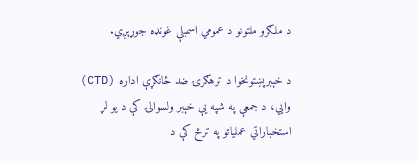د ملګرو ملتونو د عمومي اسمبلې غونډه جوړېږي.

د خېبرپښتونخوا د ترهګرۍ ضد ځانګړې اداره (CTD) وایي، د جمعې په شپه یې خېبر ولسوالۍ کې د یو لړ استخباراتي عملیاتو په ترڅ کې د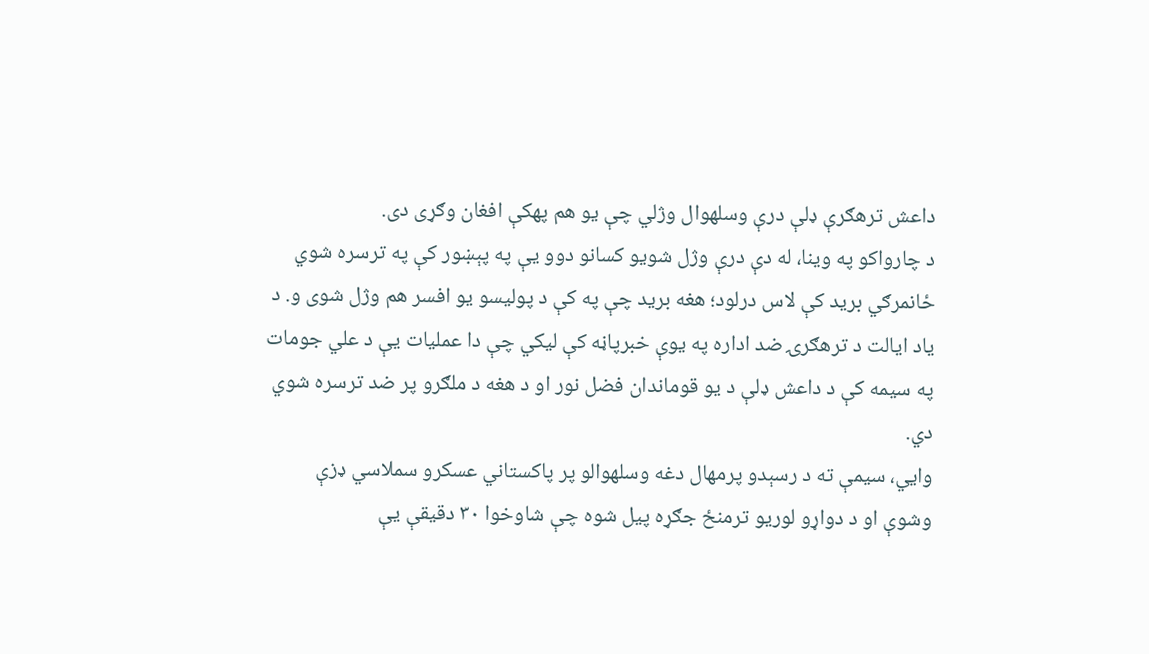داعش ترهګرې ډلې درې وسلهوال وژلي چې یو هم پهکې افغان وګړی دی.
د چارواکو په وینا، له دې درې وژل شویو کسانو دوو یې په پېښور کې په ترسره شوي ځانمرګي برید کې لاس درلود؛ هغه برید چې په کې د پولیسو یو افسر هم وژل شوی و. د یاد ایالت د ترهګرۍ ضد اداره په یوې خبرپاڼه کې لیکي چې دا عملیات یې د علي جومات په سیمه کې د داعش ډلې د یو قوماندان فضل نور او د هغه د ملګرو پر ضد ترسره شوي دي.
وایي، سیمې ته د رسېدو پرمهال دغه وسلهوالو پر پاکستاني عسکرو سملاسي ډزې وشوې او د دواړو لوریو ترمنځ جګړه پیل شوه چې شاوخوا ۳۰ دقیقې یې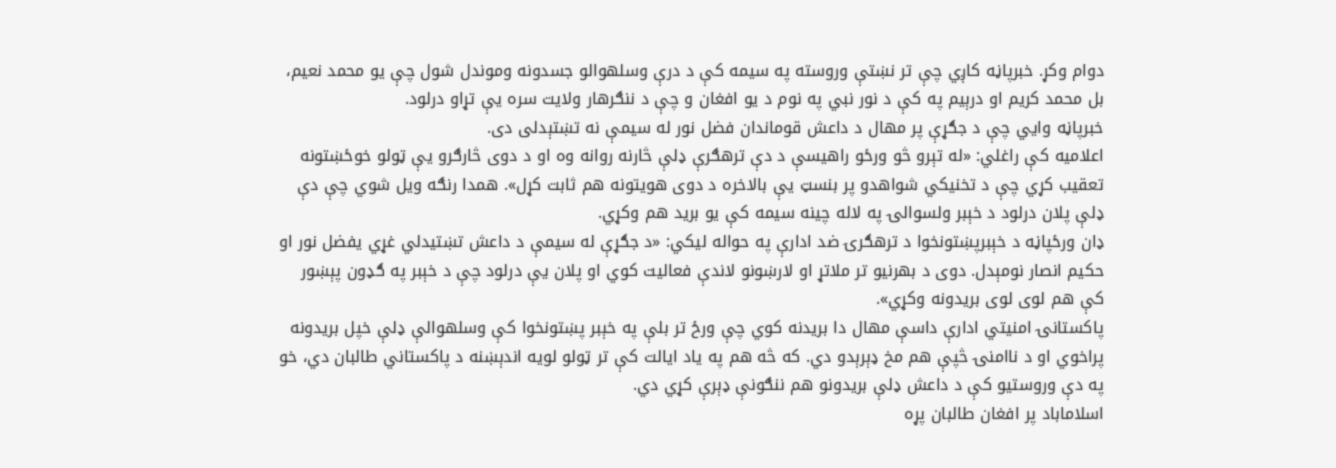دوام وکړ. خبرپاڼه کاږي چې تر نښتې وروسته په سیمه کې د درې وسلهوالو جسدونه وموندل شول چې یو محمد نعیم، بل محمد کریم او درېیم په کې د نور نبي په نوم د یو افغان و چې د ننګرهار ولایت سره یې تړاو درلود.
خبرپاڼه وايي چې د جګړې پر مهال د داعش قوماندان فضل نور له سیمې نه تښتېدلی دی.
اعلامیه کې راغلي: «له تېرو څو ورځو راهیسې د دې ترهګرې ډلې څارنه روانه وه او د دوی څارګرو یې ټولو خوځښتونه تعقیب کړي چې د تخنیکي شواهدو پر بنسټ یې بالاخره د دوی هویتونه هم ثابت کړل». همدا رنګه ویل شوي چې دې ډلې پلان درلود د خېبر ولسوالۍ په لاله چینه سیمه کې یو برید هم وکړي.
ډان ورځپاڼه د خېبرپښتونخوا د ترهګرۍ ضد ادارې په حواله لیکي: «د جګړې له سیمې د داعش تښتیدلي غړي یفضل نور او حکیم انصار نومېدل. دوی د بهرنیو تر ملاتړ او لارښونو لاندې فعالیت کوي او پلان یې درلود چې د خېبر په ګډون پېښور کې هم لوی لوی بریدونه وکړي».
پاکستانۍ امنیتي ادارې داسې مهال دا بریدنه کوي چې ورځ تر بلې په خېبر پښتونخوا کې وسلهوالې ډلې خپل بریدونه پراخوي او د ناامنۍ څپې هم مخ ډېرېدو دي. که څه هم په یاد ایالت کې تر ټولو لویه اندېښنه د پاکستاني طالبان دي، خو په دې وروستیو کې د داعش ډلې بریدونو هم ننګونې ډېرې کړي دي.
اسلاماباد پر افغان طالبان پړه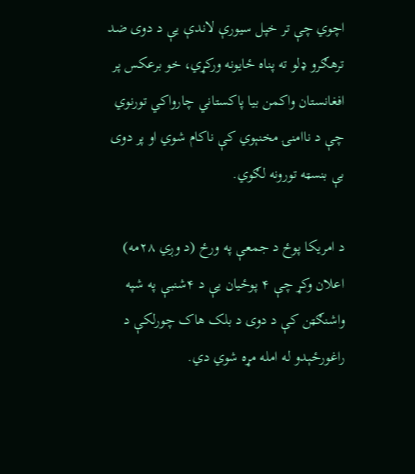اچوي چې تر خپل سیورې لاندې یې د دوی ضد ترهګرو ډلو ته پناه ځایونه ورکړي، خو برعکس پر افغانستان واکمن بیا پاکستاني چارواکي تورنوي چې د ناامنۍ مخنېوي کې ناکام شوي او پر دوی بې بنسټه تورونه لګوي.

د امریکا پوځ د جمعې په ورځ (د وږي ۲۸مه) اعلان وکړ چې ۴ پوځیان یې د ۴شنبې په شپه واشنګټن کې د دوی د بلک هاک چورلکې د راغورځېدو له امله مړه شوي دي.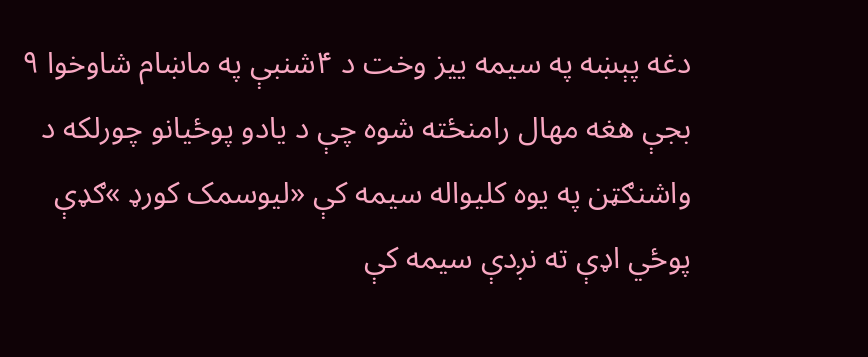دغه پېښه په سیمه ییز وخت د ۴شنبې په ماښام شاوخوا ۹ بجې هغه مهال رامنځته شوه چې د یادو پوځیانو چورلکه د واشنګټن په یوه کلیواله سیمه کې «لیوسمک کورډ »ګډې پوځي اډې ته نږدې سیمه کې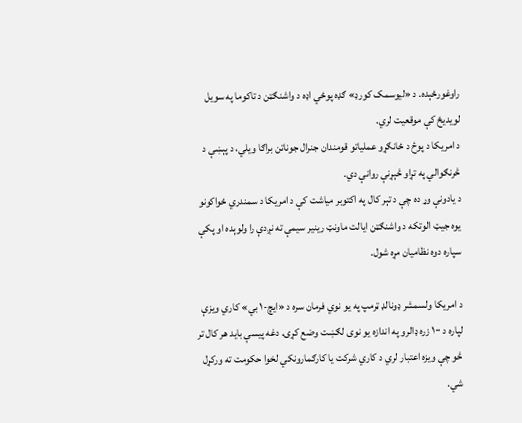راوغورځېده. د «لیوسمک کورډ» ګډه پوځي اډه د واشنګټن د تاکوما په سویل لویدیځ کې موقعیت لري.
د امریکا د پوځ د ځانګړو عملیاتو قومندان جنرال جوناتن براګا ویلي، د پېښې د څرنګوالي په تړاو څېړنې روانې دي.
د یادونې وړ ده چې د تېر کال په اکتوبر میاشت کې د امریکا د سمندري ځواکونو یوه جیټ الوتکه د واشنګټن ایالت ماونټ رینیر سیمې ته نږدې را ولوېده او پکې سپاره دوه نظاميان مړه شول.

د امریکا ولسمشر ډونالډ ټرمپ په یو نوي فرمان سره د «ایچ-۱ بي» کاري ویزې لپاره د ۱۰۰ زره ډالرو په اندازه یو نوی لګښت وضع کړی. دغه پیسې باید هر کال تر څو چې ویزه اعتبار لري د کاري شرکت یا کارګمارونکي لخوا حکومت ته ورکړل شي.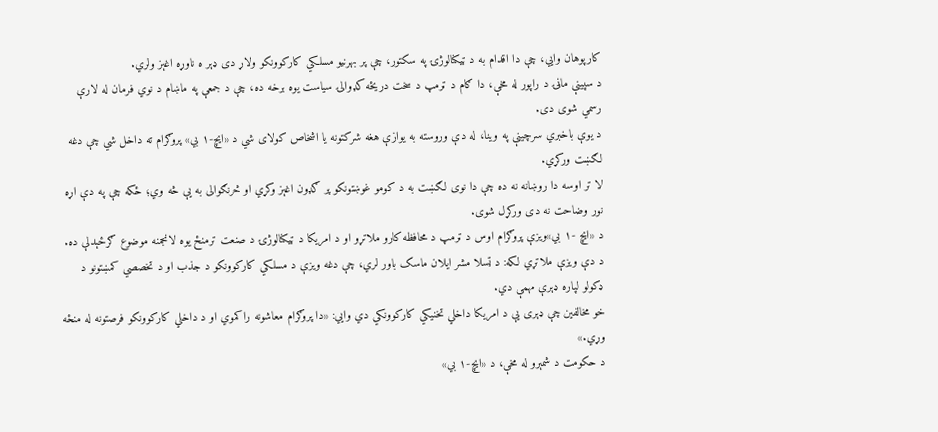کارپوهان وايي، چې دا اقدام به د ټیکنالوژۍ په سکتور، چې پر بهرنیو مسلکي کارکوونکو ولاړ دی ډېر ه ناوړه اغېز ولري.
د سپینې ماڼۍ د راپور له مخې، دا ګام د ټرمپ د سخت دریځه کډوالۍ سیاست یوه برخه ده، چې د جمعې په ماښام د نوي فرمان له لارې رسمي شوی دی.
د یوې باخبري سرچینې په وینا، له دې وروسته به یوازې هغه شرکتونه یا اشخاص کولای شي د «ایچ-۱ بي» پروګرام ته داخل شي چې دغه لګښت ورکړي.
لا تر اوسه دا روښانه نه ده چې دا نوی لګښت به د کومو غوښتونکو پر ګډون اغېز وکړي او څرنګوالی به یې څه وي؛ ځکه چې په دې اړه نور وضاحت نه دی ورکړل شوی.
د «ایچ -۱ بي»ویزې پروګرام اوس د ټرمپ د محافظه کارو ملاتړو او د امریکا د ټیکنالوژۍ د صنعت ترمنځ یوه لانجمنه موضوع ګرځېدلې ده.
د دې ویزې ملاتړي لکه: د ټسلا مشر ایلان ماسک باور لري، چې دغه ویزې د مسلکي کارکوونکو د جذب او د تخصصي کمښتونو د ډکولو لپاره ډېرې مهمې دي.
خو مخالفین چې ډېری یې د امریکا داخلي تخنیکي کارکوونکي دي وايي: «دا پروګرام معاشونه راکموي او د داخلي کارکوونکو فرصتونه له منځه وړي.»
د حکومت د شمېرو له مخې، د «ایچ-۱ بي»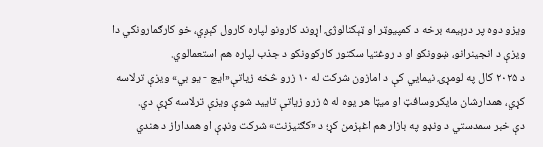ویزو دوه پر درېیمه برخه د کمپیوټر او ټېکنالوژۍ اړوند کارونو لپاره کارول کېږي، خو کارګمارونکي دا ویزې د انجینرانو، ښوونکو او د روغتیا سکتور کارکوونکو د جذب لپاره هم استعمالوي.
د ۲۰۲۵ کال په لومړۍ نیمایي کې د امازون شرکت له ۱۰ زرو څخه زیاتې«ایچ - یو بي» ویزې ترلاسه کړي، همدارشان مایکروسافټ او میټا هر یوه له ۵ زرو زیاتې تایید شوې ویزې ترلاسه کړې دي.
دې خبر سمدستي د ونډو په بازار هم اغېزمن کړ؛ د «کګنیزنت» شرکت ونډې او همداراز د هندي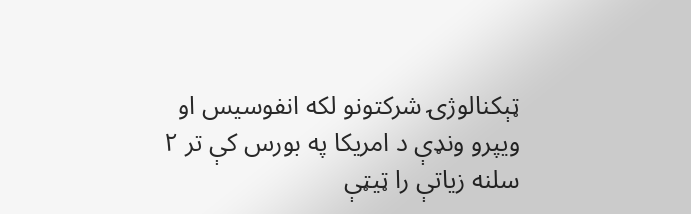ټېکنالوژۍ شرکتونو لکه انفوسیس او ویپرو ونډې د امریکا په بورس کې تر ۲ سلنه زیاتې را ټيټې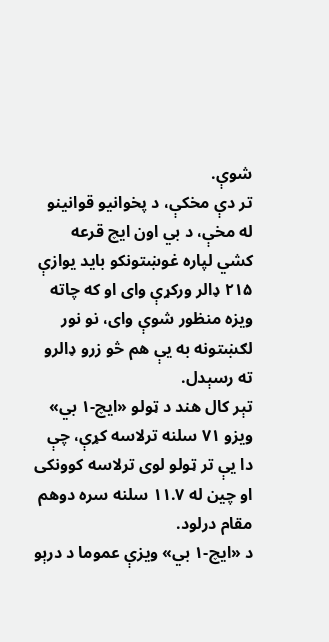شوې.
تر دې مخکې، د پخوانیو قوانینو له مخې، د بي اون ایچ قرعه کشي لپاره غوښتونکو باید یوازې ۲۱۵ ډالر ورکړې وای او که چاته ویزه منظور شوې وای، نو نور لګښتونه به یې هم څو زرو ډالرو ته رسېدل.
تېر کال هند د ټولو «ایچ-۱ بي» ویزو ۷۱ سلنه ترلاسه کړې، چې دا یې تر ټولو لوی ترلاسه کوونکی او چین له ۱۱.۷ سلنه سره دوهم مقام درلود.
د «ایچ-۱ بي» ویزې عموما د درېو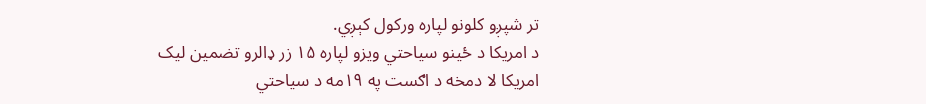تر شپږو کلونو لپاره ورکول کېږي.
د امریکا د ځينو سیاحتي ویزو لپاره ۱۵ زر ډالرو تضمین لیک
امریکا لا دمخه د اګست په ۱۹مه د سیاحتي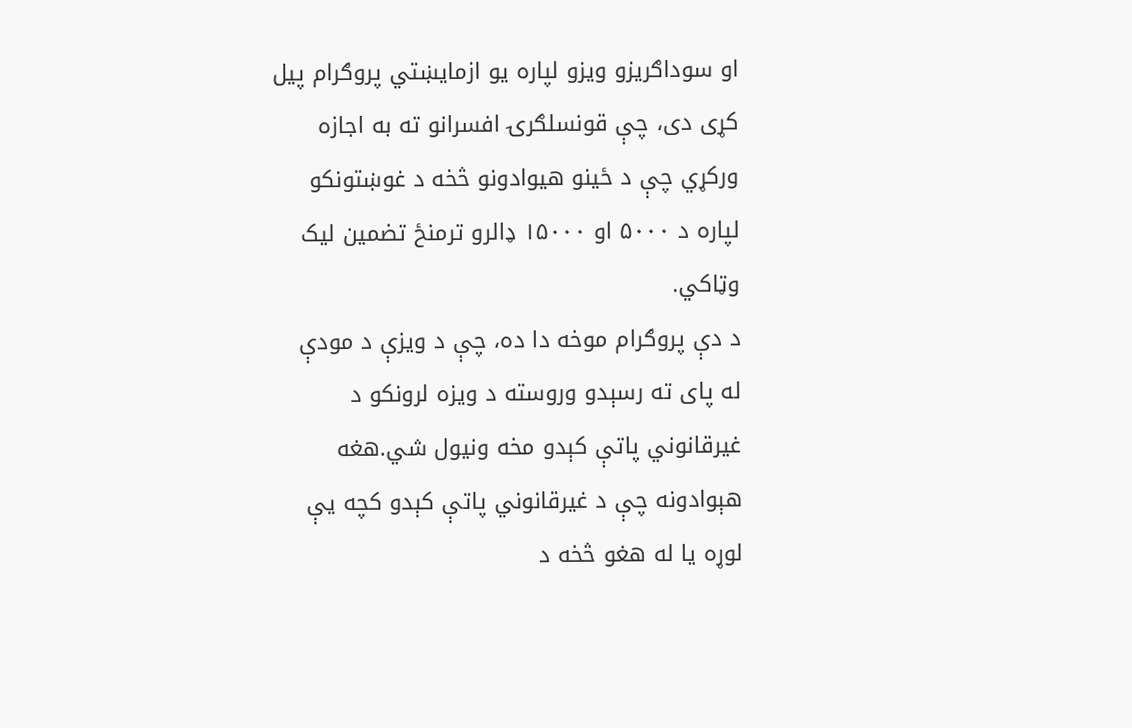او سوداګریزو ویزو لپاره یو ازمایښتي پروګرام پیل کړی دی، چې قونسلګرۍ افسرانو ته به اجازه ورکړي چې د ځینو هیوادونو څخه د غوښتونکو لپاره د ۵۰۰۰ او ۱۵۰۰۰ ډالرو ترمنځ تضمين لیک وټاکي.
د دې پروګرام موخه دا ده، چې د ویزې د مودې له پای ته رسېدو وروسته د ویزه لرونکو د غیرقانوني پاتې کېدو مخه ونیول شي.هغه هېوادونه چې د غیرقانوني پاتې کېدو کچه یې لوړه یا له هغو څخه د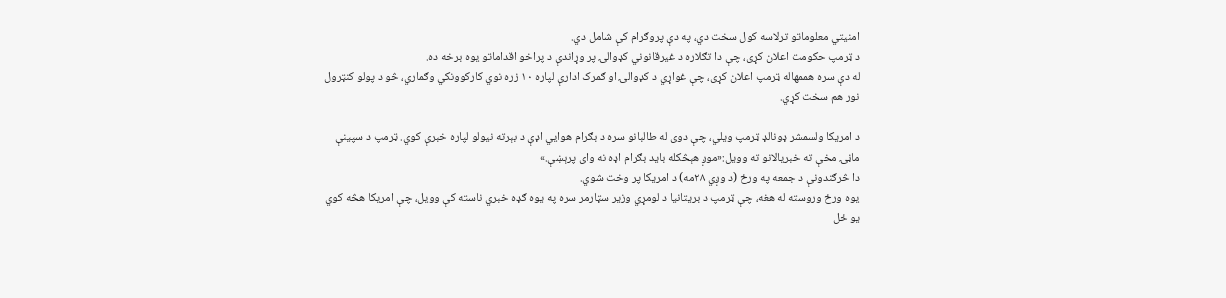امنیتي معلوماتو ترلاسه کول سخت دي، په دې پروګرام کې شامل دي.
د ټرمپ حکومت اعلان کړی، چې دا تګلاره د غیرقانوني کډوالۍ پر وړاندې د پراخو اقداماتو یوه برخه ده.
له دې سره هممهاله ټرمپ اعلان کړی، چې غواړي د کډوالۍ او ګمرک ادارې لپاره ۱۰ زره نوي کارکوونکي وګماري، څو د پولو کنټرول نور هم سخت کړي.

د امریکا ولسمشر ډونالډ ټرمپ ویلي، چې دوی له طالبانو سره د بګرام هوایي اډې د بېرته نیولو لپاره خبرې کوي. ټرمپ د سپینې ماڼۍ مخې ته خبریالانو ته وویل:«موږ هېڅکله باید بګرام اډه نه وای پرېښې.»
دا څرګندونې د جمعه په ورځ (د وږي ۲۸مه) د امریکا پر وخت شوي.
یوه ورځ وروسته له هغه، چې ټرمپ د بریتانیا د لومړي وزير سټارمر سره په یوه ګډه خبري ناسته کې وویل، چې امریکا هڅه کوي یو ځل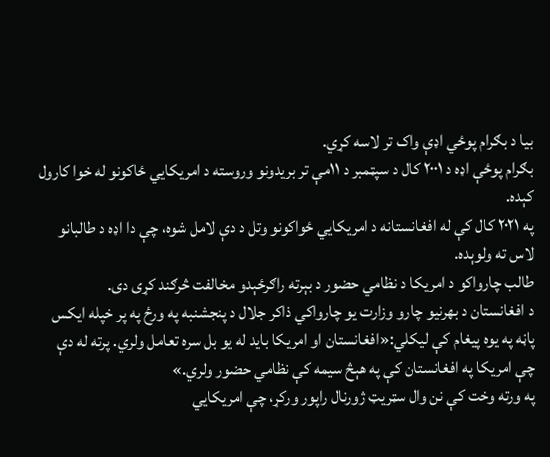بیا د بګرام پوځي اډې واک تر لاسه کړي.
بګرام پوځې اډه د ۲۰۰۱ کال د سپټمبر د ۱۱مې تر بریدونو وروسته د امریکايي ځاکونو له خوا کارول کېده.
په ۲۰۲۱ کال کې له افغانستانه د امریکایي ځواکونو وتل د دې لامل شوه، چې دا اډه د طالبانو لاس ته ولوېده.
طالب چارواکو د امریکا د نظامي حضور د بېرته راګرځېدو مخالفت څرګند کړی دی.
د افغانستان د بهرنیو چارو وزارت یو چارواکي ذاکر جلال د پنجشنبه په ورځ په پر خپله ایکس پاڼه په یوه پيغام کې لیکلي:«افغانستان او امریکا باید له یو بل سره تعامل ولري. پرته له دې چې امریکا په افغانستان کې په هېڅ سیمه کې نظامي حضور ولري.»
په ورته وخت کې نن وال سټریټ ژورنال راپور ورکړ، چې امریکایي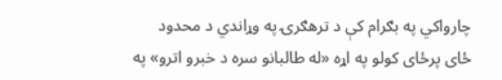چارواکي په بګرام کې د ترهګرۍ په وړاندي د محدود ځای پرځای کولو په اړه «له طالبانو سره د خبرو اترو» په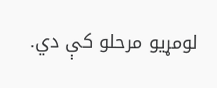لومړیو مرحلو کې دي.